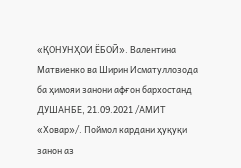«ҚОНУНҲОИ ЁБОӢ». Валентина Матвиенко ва Ширин Исматуллозода ба ҳимояи занони афғон бархостанд
ДУШАНБЕ, 21.09.2021 /АМИТ «Ховар»/. Поймол кардани ҳуқуқи занон аз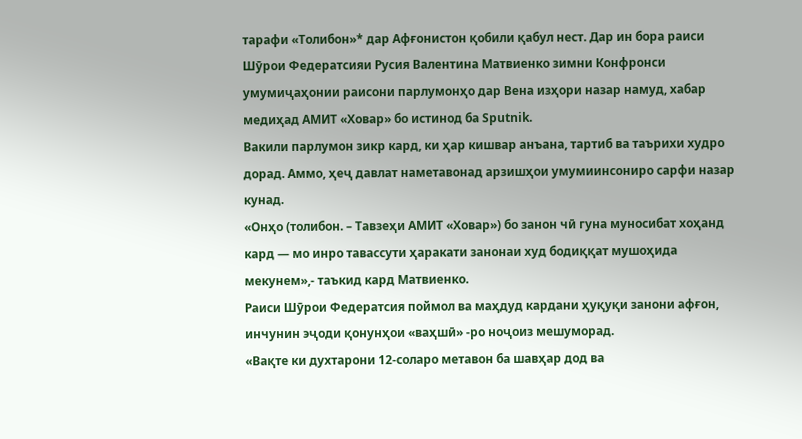тарафи «Толибон»* дар Афғонистон қобили қабул нест. Дар ин бора раиси Шӯрои Федератсияи Русия Валентина Матвиенко зимни Конфронси умумиҷаҳонии раисони парлумонҳо дар Вена изҳори назар намуд, хабар медиҳад АМИТ «Ховар» бо истинод ба Sputnik.
Вакили парлумон зикр кард, ки ҳар кишвар анъана, тартиб ва таърихи худро дорад. Аммо, ҳеҷ давлат наметавонад арзишҳои умумиинсониро сарфи назар кунад.
«Онҳо (толибон. – Тавзеҳи АМИТ «Ховар») бо занон чӣ гуна муносибат хоҳанд кард — мо инро тавассути ҳаракати занонаи худ бодиққат мушоҳида мекунем»,- таъкид кард Матвиенко.
Раиси Шӯрои Федератсия поймол ва маҳдуд кардани ҳуқуқи занони афғон, инчунин эҷоди қонунҳои «ваҳшӣ» -ро ноҷоиз мешуморад.
«Вақте ки духтарони 12-соларо метавон ба шавҳар дод ва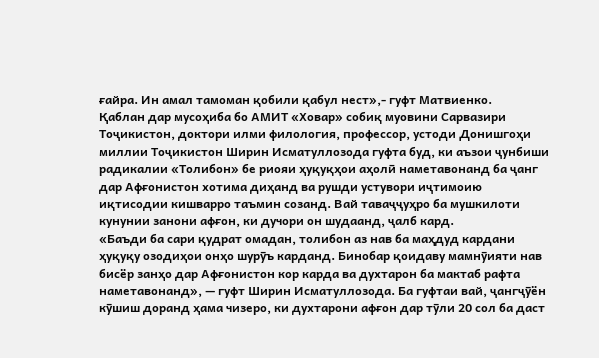ғайра. Ин амал тамоман қобили қабул нест»,- гуфт Матвиенко.
Қаблан дар мусоҳиба бо АМИТ «Ховар» собиқ муовини Сарвазири Тоҷикистон, доктори илми филология, профессор, устоди Донишгоҳи миллии Тоҷикистон Ширин Исматуллозода гуфта буд, ки аъзои ҷунбиши радикалии «Толибон» бе риояи ҳуқуқҳои аҳолӣ наметавонанд ба ҷанг дар Афғонистон хотима диҳанд ва рушди устувори иҷтимоию иқтисодии кишварро таъмин созанд. Вай таваҷҷуҳро ба мушкилоти кунунии занони афғон, ки дучори он шудаанд, ҷалб кард.
«Баъди ба сари қудрат омадан, толибон аз нав ба маҳдуд кардани ҳуқуқу озодиҳои онҳо шурӯъ карданд. Бинобар қоидаву мамнӯияти нав бисёр занҳо дар Афғонистон кор карда ва духтарон ба мактаб рафта наметавонанд», — гуфт Ширин Исматуллозода. Ба гуфтаи вай, ҷангҷӯён кӯшиш доранд ҳама чизеро, ки духтарони афғон дар тӯли 20 сол ба даст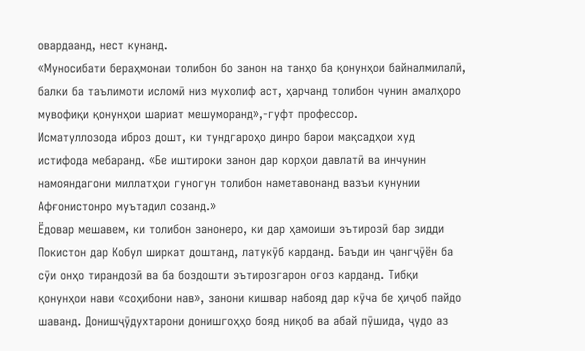овардаанд, нест кунанд.
«Муносибати бераҳмонаи толибон бо занон на танҳо ба қонунҳои байналмилалӣ, балки ба таълимоти исломӣ низ мухолиф аст, ҳарчанд толибон чунин амалҳоро мувофиқи қонунҳои шариат мешуморанд»,-гуфт профессор.
Исматуллозода иброз дошт, ки тундгароҳо динро барои мақсадҳои худ истифода мебаранд. «Бе иштироки занон дар корҳои давлатӣ ва инчунин намояндагони миллатҳои гуногун толибон наметавонанд вазъи кунунии Афғонистонро муътадил созанд.»
Ёдовар мешавем, ки толибон занонеро, ки дар ҳамоиши эътирозӣ бар зидди Покистон дар Кобул ширкат доштанд, латукӯб карданд. Баъди ин ҷангҷӯён ба сӯи онҳо тирандозӣ ва ба боздошти эътирозгарон оғоз карданд. Тибқи қонунҳои нави «соҳибони нав», занони кишвар набояд дар кӯча бе ҳиҷоб пайдо шаванд. Донишҷӯдухтарони донишгоҳҳо бояд ниқоб ва абай пӯшида, ҷудо аз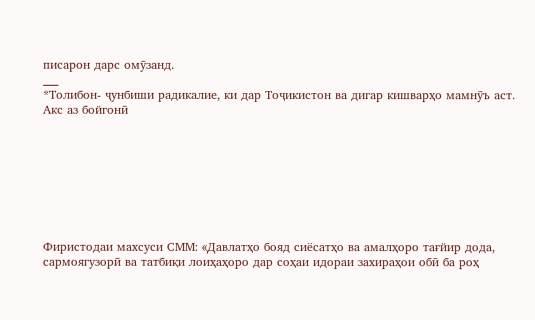писарон дарс омӯзанд.
___
*Толибон- ҷунбиши радикалие, ки дар Тоҷикистон ва дигар кишварҳо мамнӯъ аст.
Акс аз бойгонӣ








Фиристодаи махсуси СММ: «Давлатҳо бояд сиёсатҳо ва амалҳоро тағйир дода, сармоягузорӣ ва татбиқи лоиҳаҳоро дар соҳаи идораи захираҳои обӣ ба роҳ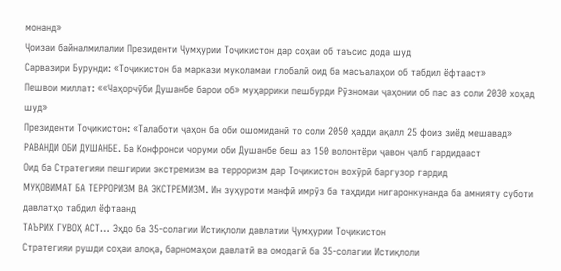монанд»
Ҷоизаи байналмилалии Президенти Ҷумҳурии Тоҷикистон дар соҳаи об таъсис дода шуд
Сарвазири Бурунди: «Тоҷикистон ба маркази муколамаи глобалӣ оид ба масъалаҳои об табдил ёфтааст»
Пешвои миллат: ««Чаҳорчӯби Душанбе барои об» муҳаррики пешбурди Рӯзномаи ҷаҳонии об пас аз соли 2030 хоҳад шуд»
Президенти Тоҷикистон: «Талаботи ҷаҳон ба оби ошомиданӣ то соли 2050 ҳадди ақалл 25 фоиз зиёд мешавад»
РАВАНДИ ОБИ ДУШАНБЕ. Ба Конфронси чоруми оби Душанбе беш аз 150 волонтёри ҷавон ҷалб гардидааст
Оид ба Стратегияи пешгирии экстремизм ва терроризм дар Тоҷикистон вохӯрӣ баргузор гардид
МУҚОВИМАТ БА ТЕРРОРИЗМ ВА ЭКСТРЕМИЗМ. Ин зуҳуроти манфӣ имрӯз ба таҳдиди нигаронкунанда ба амнияту суботи давлатҳо табдил ёфтаанд
ТАЪРИХ ГУВОҲ АСТ… Эҳдо ба 35-солагии Истиқлоли давлатии Ҷумҳурии Тоҷикистон
Стратегияи рушди соҳаи алоқа, барномаҳои давлатӣ ва омодагӣ ба 35-солагии Истиқлоли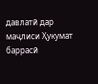давлатӣ дар маҷлиси Ҳукумат баррасӣ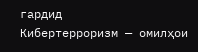гардид
Кибертерроризм — омилҳои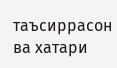таъсиррасон ва хатари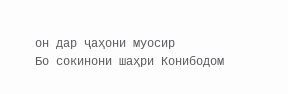он дар ҷаҳони муосир
Бо сокинони шаҳри Конибодом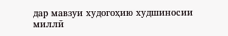дар мавзуи худогоҳию худшиносии миллӣ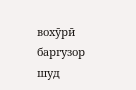вохӯрӣ баргузор шуд